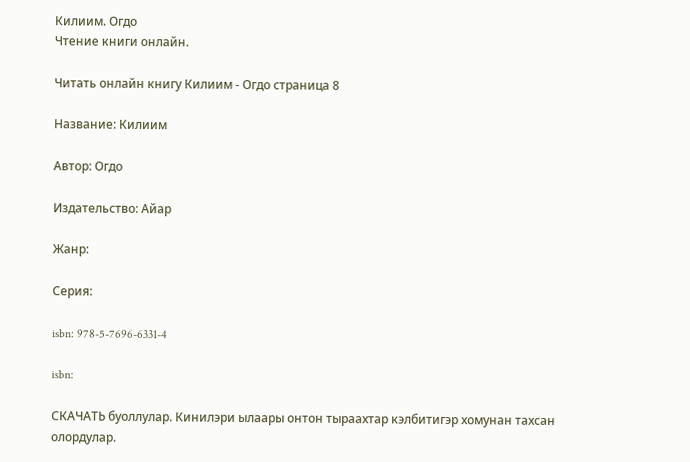Килиим. Огдо
Чтение книги онлайн.

Читать онлайн книгу Килиим - Огдо страница 8

Название: Килиим

Автор: Огдо

Издательство: Айар

Жанр:

Серия:

isbn: 978-5-7696-6331-4

isbn:

СКАЧАТЬ буоллулар. Кинилэри ылаары онтон тыраахтар кэлбитигэр хомунан тахсан олордулар.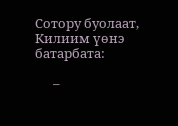Сотору буолаат, Килиим үөнэ батарбата:

      –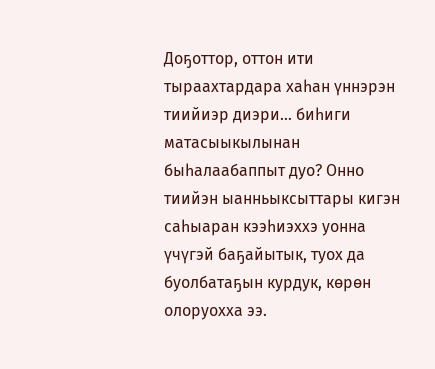Доҕоттор, оттон ити тыраахтардара хаһан үннэрэн тиийиэр диэри… биһиги матасыыкылынан быһалаабаппыт дуо? Онно тиийэн ыанньыксыттары кигэн саһыаран кээһиэххэ уонна үчүгэй баҕайытык, туох да буолбатаҕын курдук, көрөн олоруохха ээ.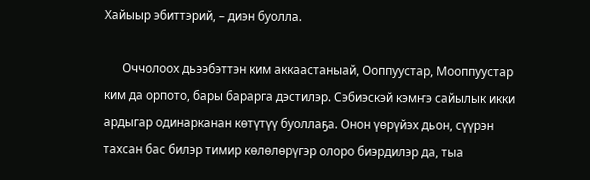Хайыыр эбиттэрий, – диэн буолла.

      Оччолоох дьээбэттэн ким аккаастаныай, Ооппуустар, Мооппуустар ким да орпото, бары барарга дэстилэр. Сэбиэскэй кэмҥэ сайылык икки ардыгар одинарканан көтүтүү буоллаҕа. Онон үөрүйэх дьон, сүүрэн тахсан бас билэр тимир көлөлөрүгэр олоро биэрдилэр да, тыа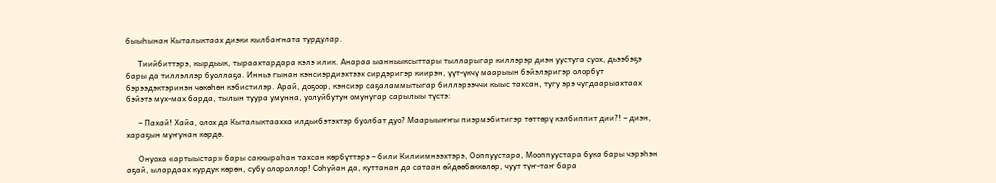быыһынан Кыталыктаах диэки кылбаҥната турдулар.

      Тиийбиттэрэ, кырдьык, тыраахтардара кэлэ илик. Анараа ыанньыксыттары тылларыгар киллэрэр диэн уустуга суох, дьээбэҕэ бары да тиллэллэр буоллаҕа. Инньэ гынан кэнсиэрдиэхтээх сирдэригэр киирэн, үүт-үкчү маарыын бэйэлэригэр олорбут бэрээдэктэринэн чөкөһөн кэбистилэр. Арай, доҕоор, кэнсиэр саҕаламмытыгар биллэрээччи кыыс тахсан, тугу эрэ чугдаарыахтаах бэйэтэ мух-мах барда, тылын туура умунна, уолуйбутун омунугар сарылыы түстэ:

      – Пахай! Хайа, олох да Кыталыктаахха илдьибэтэхтэр буолбат дуо? Маарыыҥҥы пиэрмэбитигэр төттөрү кэлбиппит дии?! – диэн, хараҕын муҥунан көрдө.

      Онуоха «артыыстар» бары саккыраһан тахсан көрбүттэрэ – били Килиимнээхтэрэ, Ооппуустара, Мооппуустара бука бары чэрэһэн аҕай, ылардаах курдук көрөн, субу олороллор! Соһуйан да, куттанан да сатаан өйдөөбөккөлөр, чуут түҥ-таҥ бара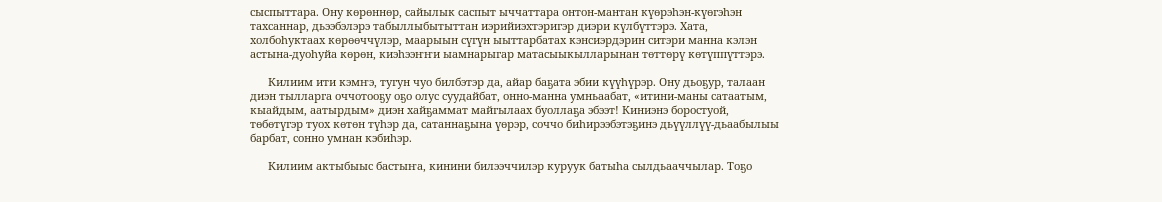сыспыттара. Ону көрөннөр, сайылык саспыт ыччаттара онтон-мантан күөрэһэн-күөгэһэн тахсаннар, дьээбэлэрэ табыллыбытыттан иэрийиэхтэригэр диэри күлбүттэрэ. Хата, холбоһуктаах көрөөччүлэр, маарыын сүгүн ыыттарбатах кэнсиэрдэрин ситэри манна кэлэн астына-дуоһуйа көрөн, киэһээҥҥи ыамнарыгар матасыыкылларынан төттөрү көтүппүттэрэ.

      Килиим ити кэмҥэ, тугун чуо билбэтэр да, айар баҕата эбии күүһүрэр. Ону дьоҕур, талаан диэн тылларга оччотооҕу оҕо олус суудайбат, онно-манна умньаабат, «итини-маны сатаатым, кыайдым, аатырдым» диэн хайҕаммат майгылаах буоллаҕа эбээт! Киниэнэ боростуой, төбөтүгэр туох көтөн түһэр да, сатаннаҕына үөрэр, соччо биһирээбэтэҕинэ дьүүллүү-дьаабылыы барбат, сонно умнан кэбиһэр.

      Килиим актыбыыс бастыҥа, кинини билээччилэр куруук батыһа сылдьааччылар. Тоҕо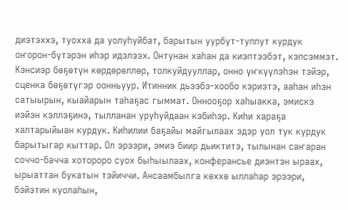диэтэххэ, туохха да уолуһуйбат, барытын уурбут-туппут курдук оҥорон-бүтэрэн иһэр идэлээх. Онтунан хаһан да киэптээбэт, кэпсэммэт. Кэнсиэр бөҕөтүн көрдөрөллөр, толкуйдууллар, онно үҥкүүлэһэн тэйэр, сценка бөҕөтүгэр оонньуур. Итинник дьээбэ-хообо кэриэтэ, ааһан иһэн сатыырын, кыайарын таһаҕас гыммат. Оннооҕор хаһыакка, эмискэ иэйэн кэллэҕинэ, тылланан уруһуйдаан кэбиһэр. Киһи хараҕа халтарыйыан курдук. Киһилии баҕайы майгылаах эдэр уол тук курдук барытыгар кыттар. Ол эрээри, эмиэ биир дьиктитэ, тылынан саҥаран соччо-бачча хотороро суох быһыылаах, конферансье диэнтэн ыраах, ырыаттан букатын тэйиччи. Ансаамбылга көххө ыллаһар эрээри, бэйэтин куолаһын,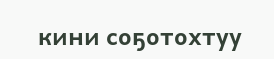кини соҕотохтуу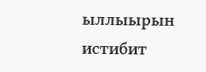ыллыырын истибит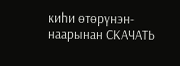киһи өтөрүнэн-наарынан СКАЧАТЬ